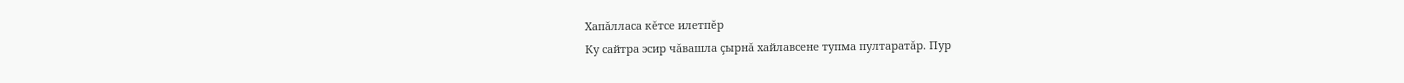Хапăлласа кĕтсе илетпĕр
Ку сайтра эсир чăвашла çырнă хайлавсене тупма пултаратăр. Пур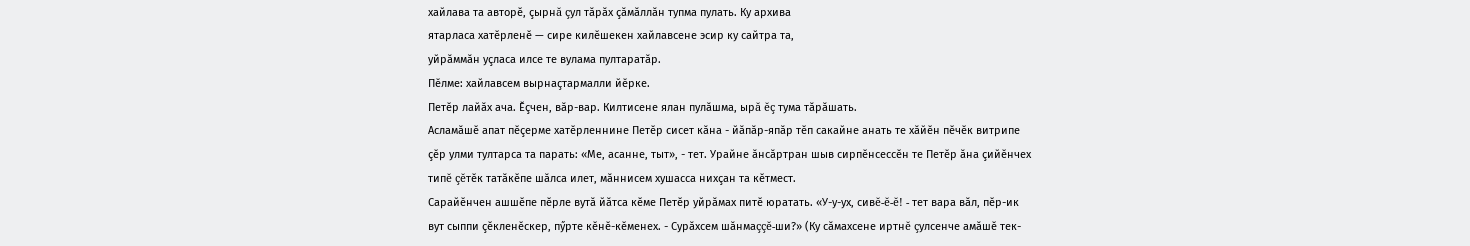хайлава та авторĕ, çырнă çул тăрăх çăмăллăн тупма пулать. Ку архива
ятарласа хатĕрленĕ — сире килĕшекен хайлавсене эсир ку сайтра та,
уйрăммăн уçласа илсе те вулама пултаратăр.
Пӗлме: хайлавсем вырнаҫтармалли йӗрке.
Петĕр лайăх ача. Ĕçчен, вăр-вар. Килтисене ялан пулăшма, ырă ĕç тума тăрăшать.
Асламăшĕ апат пĕçерме хатĕрленнине Петĕр сисет кăна - йăпăр-япăр тĕп сакайне анать те хăйĕн пĕчĕк витрипе çĕр улми тултарса та парать: «Ме, асанне, тыт», - тет. Урайне ăнсăртран шыв сирпĕнсессĕн те Петĕр ăна çийĕнчех типĕ çĕтĕк татăкĕпе шăлса илет, мăннисем хушасса нихçан та кĕтмест.
Сарайĕнчен ашшĕпе пĕрле вутă йăтса кĕме Петĕр уйрăмах питĕ юратать. «У-у-ух, сивĕ-ĕ-ĕ! - тет вара вăл, пĕр-ик вут сыппи çĕкленĕскер, пӳрте кĕнĕ-кĕменех. - Сурăхсем шăнмаççĕ-ши?» (Ку сăмахсене иртнĕ çулсенче амăшĕ тек-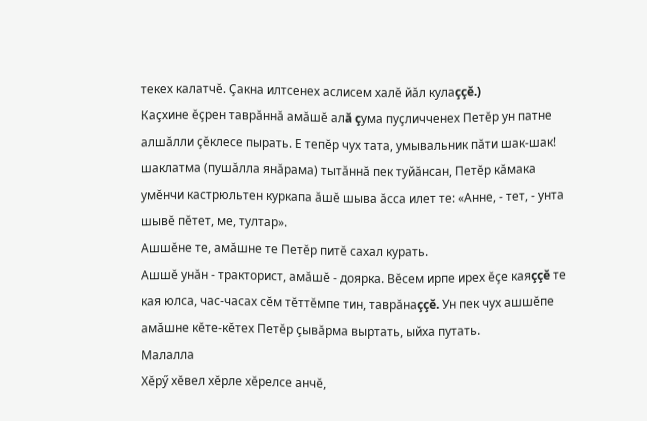текех калатчĕ. Çакна илтсенех аслисем халĕ йăл кулаççĕ.)
Каçхине ĕçрен таврăннă амăшĕ алă çума пуçличченех Петĕр ун патне алшăлли çĕклесе пырать. Е тепĕр чух тата, умывальник пăти шак-шак! шаклатма (пушăлла янăрама) тытăннă пек туйăнсан, Петĕр кăмака умĕнчи кастрюльтен куркапа ăшĕ шыва ăсса илет те: «Анне, - тет, - унта шывĕ пĕтет, ме, тултар».
Ашшĕне те, амăшне те Петĕр питĕ сахал курать.
Ашшĕ унăн - тракторист, амăшĕ - доярка. Вĕсем ирпе ирех ĕçе каяççĕ те кая юлса, час-часах сĕм тĕттĕмпе тин, таврăнаççĕ. Ун пек чух ашшĕпе амăшне кĕте-кĕтех Петĕр çывăрма выртать, ыйха путать.
Малалла
Хĕрӳ хĕвел хĕрле хĕрелсе анчĕ,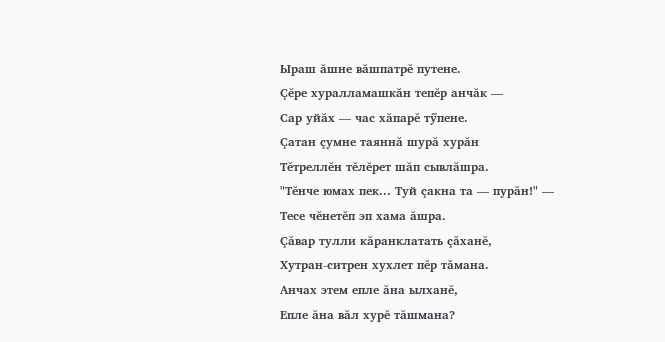Ыраш ăшне вăшпатрĕ путене.
Çĕре хуралламашкăн тепĕр анчăк —
Сар уйăх — час хăпарĕ тӳпене.
Çатан çумне таяннă шурă хурăн
Тĕтреллĕн тĕлĕрет шăп сывлăшра.
"Тĕнче юмах пек... Туй çакна та — пурăн!" —
Тесе чĕнетĕп эп хама ăшра.
Çăвар тулли кăранклатать çăханĕ,
Хутран-ситрен хухлет пĕр тăмана.
Анчах этем епле ăна ылханĕ,
Епле ăна вăл хурĕ тăшмана?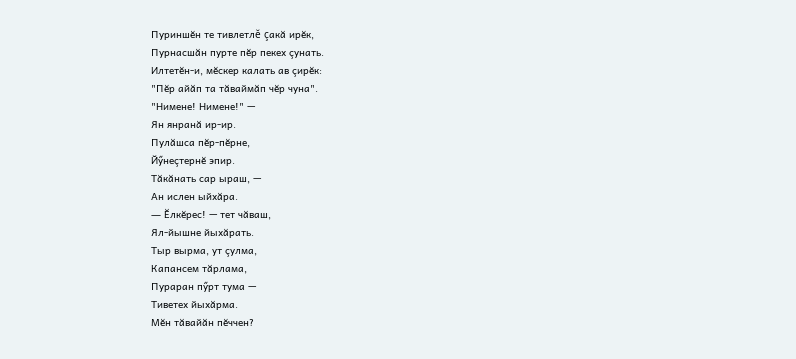Пуриншĕн те тивлетлĕ çакă ирĕк,
Пурнасшăн пурте пĕр пекех çунать.
Илтетĕн-и, мĕскер калать ав çирĕк:
"Пĕр айăп та тăваймăп чĕр чуна".
"Нимене! Нимене!" —
Ян янранă ир-ир.
Пулăшса пĕр-пĕрне,
Йӳнеçтернĕ эпир.
Тăкăнать сар ыраш, —
Ан ислен ыйхăра.
— Ĕлкĕрес! — тет чăваш,
Ял-йышне йыхăрать.
Тыр вырма, ут çулма,
Капансем тăрлама,
Пураран пӳрт тума —
Тиветех йыхăрма.
Мĕн тăвайăн пĕччен?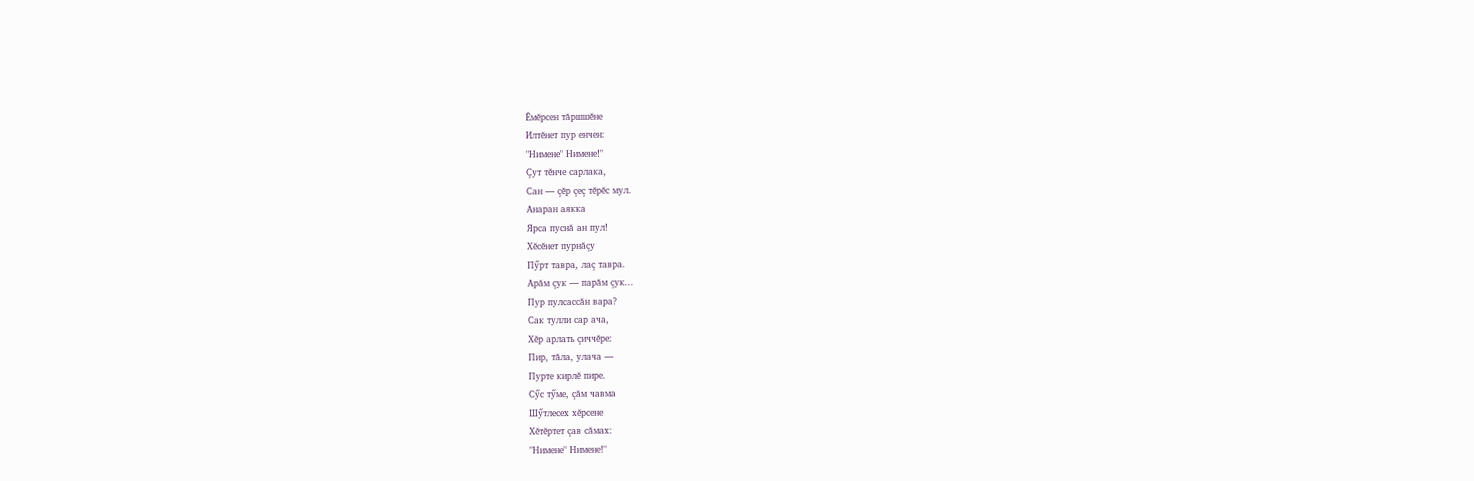Ĕмĕрсен тăршшĕне
Илтĕнет пур енчен:
"Нимене" Нимене!"
Çут тĕнче сарлака,
Сан — çĕр çеç тĕрĕс мул.
Анаран аякка
Ярса пуснă ан пул!
Хĕсĕнет пурнăçу
Пӳрт тавра, лаç тавра.
Арăм çук — парăм çук...
Пур пулсассăн вара?
Сак тулли сар ача,
Хĕр арлать çиччĕре:
Пир, тăла, улача —
Пурте кирлĕ пире.
Сӳс тӳме, çăм чавма
Шӳтлесех хĕрсене
Хĕтĕртет çав сăмах:
"Нимене" Нимене!"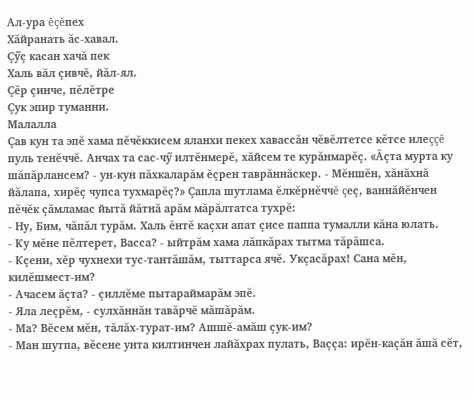Ал-ура ĕçĕпех
Хăйранать ăс-хавал.
Çӳç касан хачă пек
Халь вăл çивчĕ, йăл-ял.
Çĕр çинче, пĕлĕтре
Çук эпир туманни.
Малалла
Çав кун та эпĕ хама пĕчĕккисем яланхи пекех хавассăн чĕвĕлтетсе кĕтсе илеççĕ пуль тенĕччĕ. Анчах та сас-чӳ илтĕнмерĕ, хăйсем те курăнмарĕç. «Ăçта мурта ку шăпăрлансем? - ун-кун пăхкаларăм ĕçрен таврăннăскер. - Мĕншĕн, хăнăхнă йăлапа, хирĕç чупса тухмарĕç?» Çапла шутлама ĕлкĕрнĕччĕ çеç, ваннăйĕнчен пĕчĕк çăмламас йытă йăтнă арăм мăрăлтатса тухрĕ:
- Ну, Бим, чăпăл турăм. Халь ĕнтĕ каçхи апат çисе паппа тумалли кăна юлать.
- Ку мĕне пĕлтерет, Васса? - ыйтрăм хама лăпкăрах тытма тăрăшса.
- Кçени, хĕр чухнехи тус-тантăшăм, тыттарса ячĕ. Укçасăрах! Сана мĕн, килĕшмест-им?
- Ачасем ăçта? - çиллĕме пытараймарăм эпĕ.
- Яла леçрĕм, - сулхăннăн тавăрчĕ мăшăрăм.
- Ма? Вĕсем мĕн, тăлăх-турат-им? Ашшĕ-амăш çук-им?
- Ман шутпа, вĕсене унта килтинчен лайăхрах пулать, Ваççа: ирĕн-каçăн ăшă сĕт,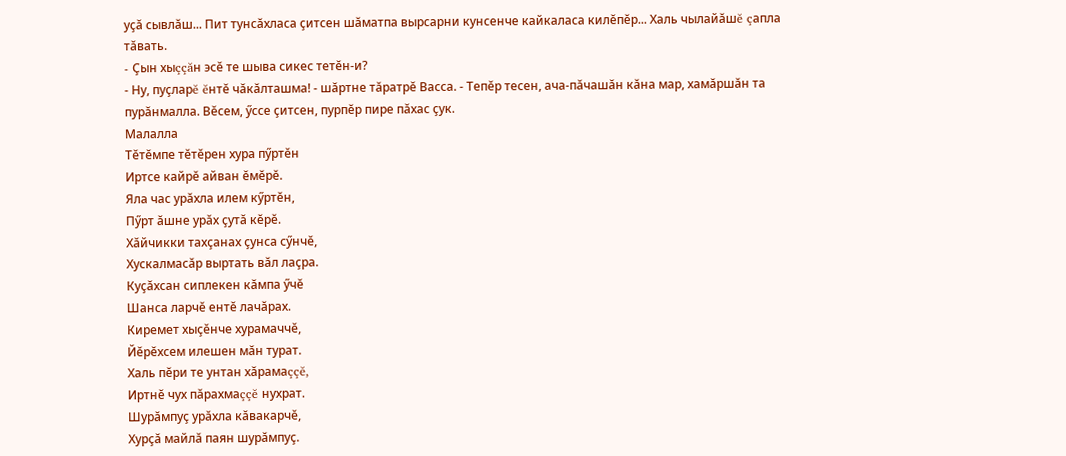уçă сывлăш... Пит тунсăхласа çитсен шăматпа вырсарни кунсенче кайкаласа килĕпĕр... Халь чылайăшĕ çапла тăвать.
- Çын хыççăн эсĕ те шыва сикес тетĕн-и?
- Ну, пуçларĕ ĕнтĕ чăкăлташма! - шăртне тăратрĕ Васса. - Тепĕр тесен, ача-пăчашăн кăна мар, хамăршăн та пурăнмалла. Вĕсем, ӳссе çитсен, пурпĕр пире пăхас çук.
Малалла
Тĕтĕмпе тĕтĕрен хура пӳртĕн
Иртсе кайрĕ айван ĕмĕрĕ.
Яла час урăхла илем кӳртĕн,
Пӳрт ăшне урăх çутă кĕрĕ.
Хăйчикки тахçанах çунса сӳнчĕ,
Хускалмасăр выртать вăл лаçра.
Куçăхсан сиплекен кăмпа ӳчĕ
Шанса ларчĕ ентĕ лачăрах.
Киремет хыçĕнче хурамаччĕ,
Йĕрĕхсем илешен мăн турат.
Халь пĕри те унтан хăрамаççĕ,
Иртнĕ чух пăрахмаççĕ нухрат.
Шурăмпуç урăхла кăвакарчĕ,
Хурçă майлă паян шурăмпуç.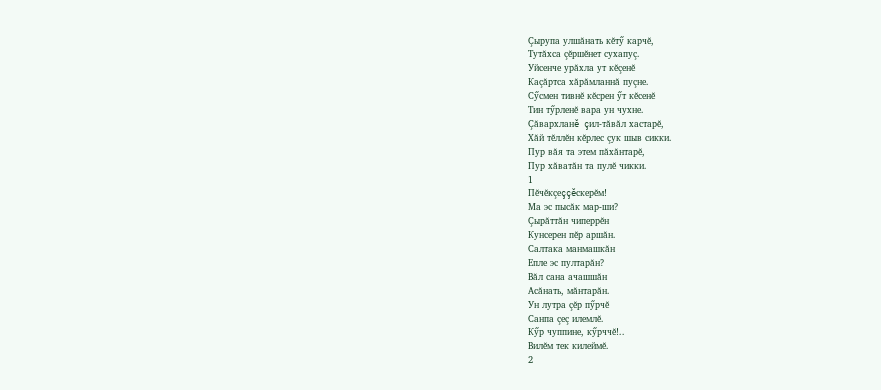Çырупа улшăнать кĕтӳ карчĕ,
Тутăхса çĕршĕнет сухапуç.
Уйсенче урăхла ут кĕçенĕ
Каçăртса хăрăмланнă пуçне.
Сӳсмен тивнĕ кĕсрен ӳт кĕсенĕ
Тин тӳрленĕ вара ун чухне.
Çăвархланĕ çил-тăвăл хастарĕ,
Хăй тĕллĕн кĕрлес çук шыв сикки.
Пур вăя та этем пăхăнтарĕ,
Пур хăватăн та пулĕ чикки.
1
Пĕчĕкçеççĕскерĕм!
Ма эс пысăк мар-ши?
Çырăттăн чиперрĕн
Кунсерен пĕр аршăн.
Салтака манмашкăн
Епле эс пултарăн?
Вăл сана ачашшăн
Асăнать, мăнтарăн.
Ун лутра çĕр пӳрчĕ
Санпа çеç илемлĕ.
Кӳр чуппине, кӳрччĕ!..
Вилĕм тек килеймĕ.
2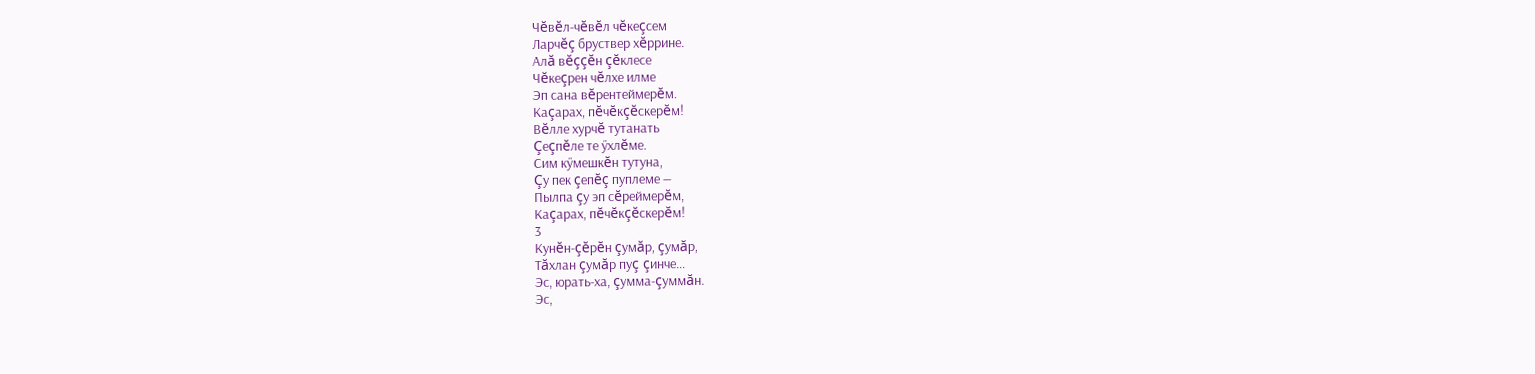Чĕвĕл-чĕвĕл чĕкеçсем
Ларчĕç бруствер хĕррине.
Алă вĕççĕн çĕклесе
Чĕкеçрен чĕлхе илме
Эп сана вĕрентеймерĕм.
Каçарах, пĕчĕкçĕскерĕм!
Вĕлле хурчĕ тутанать
Çеçпĕле те ӳхлĕме.
Сим кӳмешкĕн тутуна,
Çу пек çепĕç пуплеме —
Пылпа çу эп сĕреймерĕм,
Каçарах, пĕчĕкçĕскерĕм!
3
Кунĕн-çĕрĕн çумăр, çумăр,
Тăхлан çумăр пуç çинче...
Эс, юрать-ха, çумма-çуммăн.
Эс,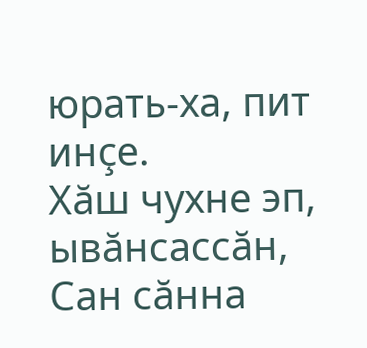юрать-ха, пит инçе.
Хăш чухне эп, ывăнсассăн,
Сан сăнна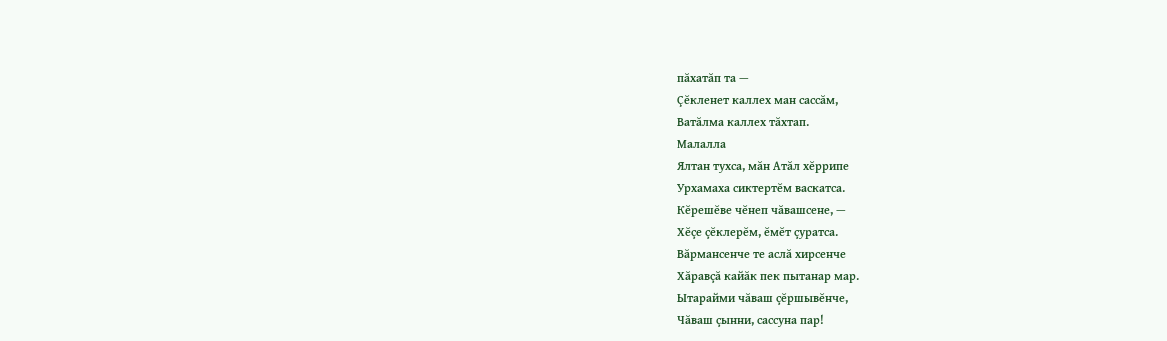пăхатăп та —
Çĕкленет каллех ман сассăм,
Ватăлма каллех тăхтап.
Малалла
Ялтан тухса, мăн Атăл хĕррипе
Урхамаха сиктертĕм васкатса.
Кĕрешĕве чĕнеп чăвашсене, —
Хĕçе çĕклерĕм, ĕмĕт çуратса.
Вăрмансенче те аслă хирсенче
Хăравçă кайăк пек пытанар мар.
Ытарайми чăваш çĕршывĕнче,
Чăваш çынни, сассуна пар!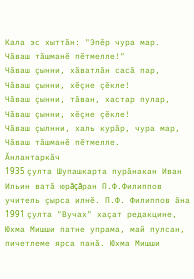Кала эс хыттăн: "Эпĕр чура мар.
Чăваш тăшманĕ пĕтмелле!"
Чăваш çынни, хăватлăн сасă пар,
Чăваш çынни, хĕçне çĕкле!
Чăваш çынни, тăван, хастар пулар,
Чăваш çынни, хĕçне çĕкле!
Чăваш çылнни, халь курăр, чура мар,
Чăваш тăшманĕ пĕтмелле.
Ăнлантаркăч
1935 çулта Шупашкарта пурăнакан Иван Ильин ватă юрăçăран П.Ф.Филиппов учитель çырса илнĕ. П.Ф. Филиппов ăна 1991 çулта "Вучах" хаçат редакцине, Юхма Мишши патне упрама, май пулсан, пичетлеме ярса панă. Юхма Мишши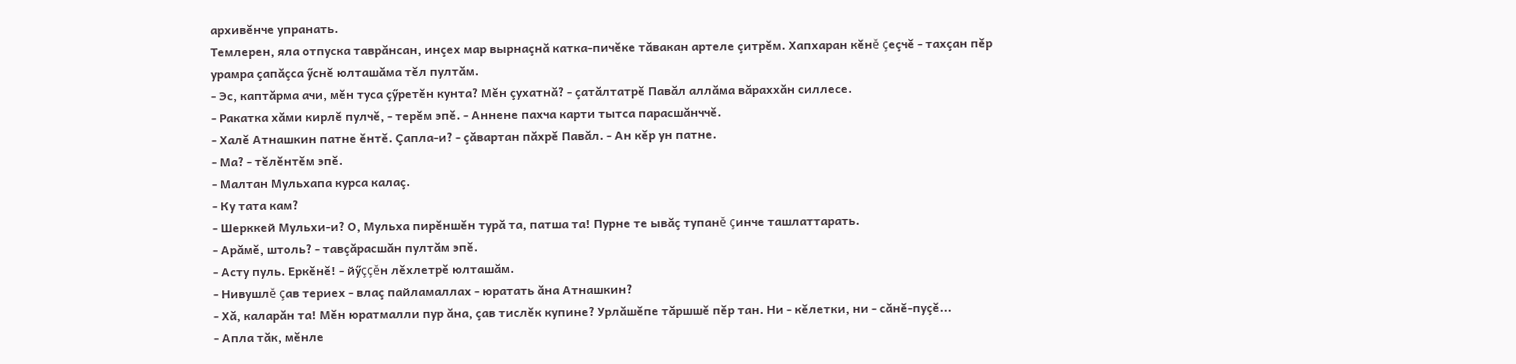архивĕнче упранать.
Темлерен, яла отпуска таврăнсан, инçех мар вырнаçнă катка-пичĕке тăвакан артеле çитрĕм. Хапхаран кĕнĕ çеçчĕ - тахçан пĕр урамра çапăçса ӳснĕ юлташăма тĕл пултăм.
- Эс, каптăрма ачи, мĕн туса çӳретĕн кунта? Мĕн çухатнă? - çатăлтатрĕ Павăл аллăма вăраххăн силлесе.
- Ракатка хăми кирлĕ пулчĕ, - терĕм эпĕ. - Аннене пахча карти тытса парасшăнччĕ.
- Халĕ Атнашкин патне ĕнтĕ. Çапла-и? - çăвартан пăхрĕ Павăл. - Ан кĕр ун патне.
- Ма? - тĕлĕнтĕм эпĕ.
- Малтан Мульхапа курса калаç.
- Ку тата кам?
- Шерккей Мульхи-и? О, Мульха пирĕншĕн турă та, патша та! Пурне те ывăç тупанĕ çинче ташлаттарать.
- Арăмĕ, штоль? - тавçăрасшăн пултăм эпĕ.
- Асту пуль. Еркĕнĕ! - йӳççĕн лĕхлетрĕ юлташăм.
- Нивушлĕ çав териех - влаç пайламаллах - юратать ăна Атнашкин?
- Хă, каларăн та! Мĕн юратмалли пур ăна, çав тислĕк купине? Урлăшĕпе тăршшĕ пĕр тан. Ни - кĕлетки, ни - сăнĕ-пуçĕ...
- Апла тăк, мĕнле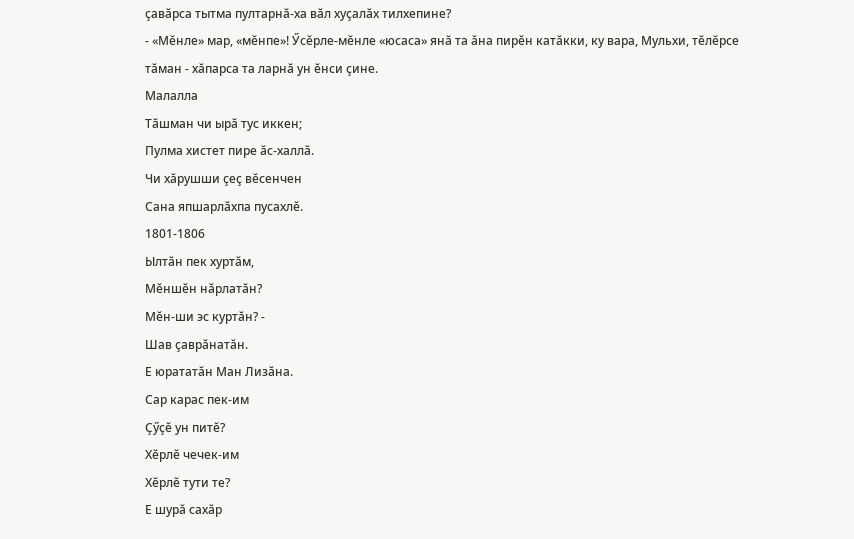çавăрса тытма пултарнă-ха вăл хуçалăх тилхепине?
- «Мĕнле» мар, «мĕнпе»! Ӳсĕрле-мĕнле «юсаса» янă та ăна пирĕн катăкки, ку вара, Мульхи, тĕлĕрсе тăман - хăпарса та ларнă ун ĕнси çине.
Малалла
Тăшман чи ырă тус иккен;
Пулма хистет пире ăс-халлă.
Чи хăрушши çеç вĕсенчен
Сана япшарлăхпа пусахлĕ.
1801-1806
Ылтăн пек хуртăм,
Мĕншĕн нăрлатăн?
Мĕн-ши эс куртăн? -
Шав çаврăнатăн.
Е юрататăн Ман Лизăна.
Сар карас пек-им
Çӳçĕ ун питĕ?
Хĕрлĕ чечек-им
Хĕрлĕ тути те?
Е шурă сахăр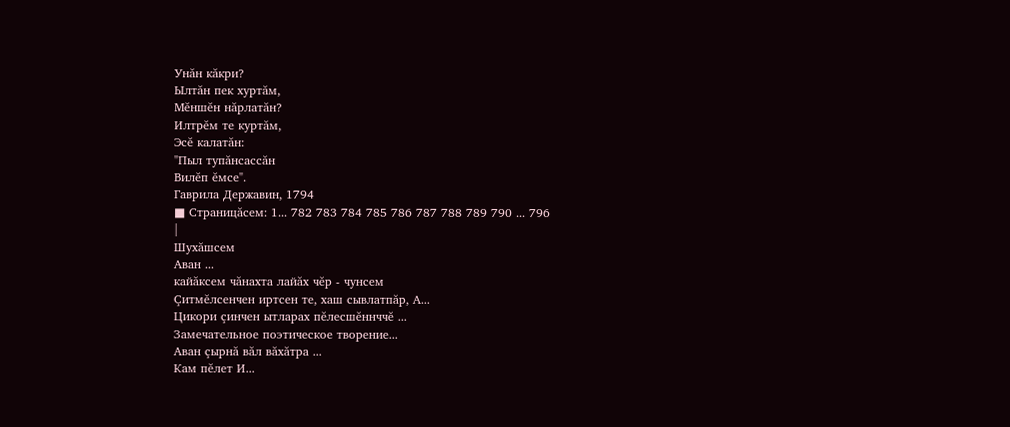Унăн кăкри?
Ылтăн пек хуртăм,
Мĕншĕн нăрлатăн?
Илтрĕм те куртăм,
Эсĕ калатăн:
"Пыл тупăнсассăн
Вилĕп ĕмсе".
Гаврила Державин, 1794
■ Страницăсем: 1... 782 783 784 785 786 787 788 789 790 ... 796
|
Шухăшсем
Аван ...
кайăксем чăнахта лайăх чĕр - чунсем
Çитмĕлсенчен иртсен те, хаш сывлатпăр, А...
Цикори çинчен ытларах пĕлесшĕннччĕ ...
Замечательное поэтическое творение...
Аван çырнă вăл вăхăтра ...
Кам пĕлет И...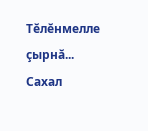Тĕлĕнмелле çырнă...
Сахал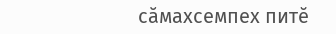сăмахсемпех питĕ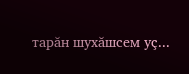тарăн шухăшсем уç...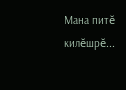Мана питĕ килĕшрĕ...